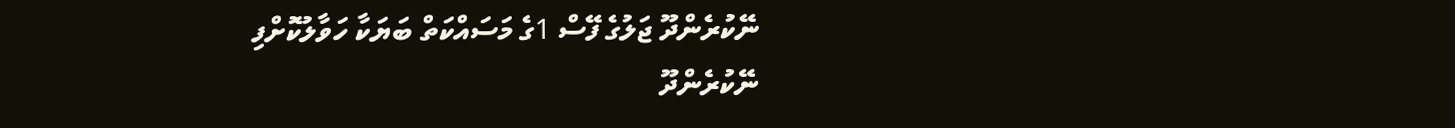ނޭކުރެންދޫ ޖަލުގެ ފޭސް 1ގެ މަސައްކަތް ބަޔަކާ ހަވާލުކޮށްފި
ނޭކުރެންދޫ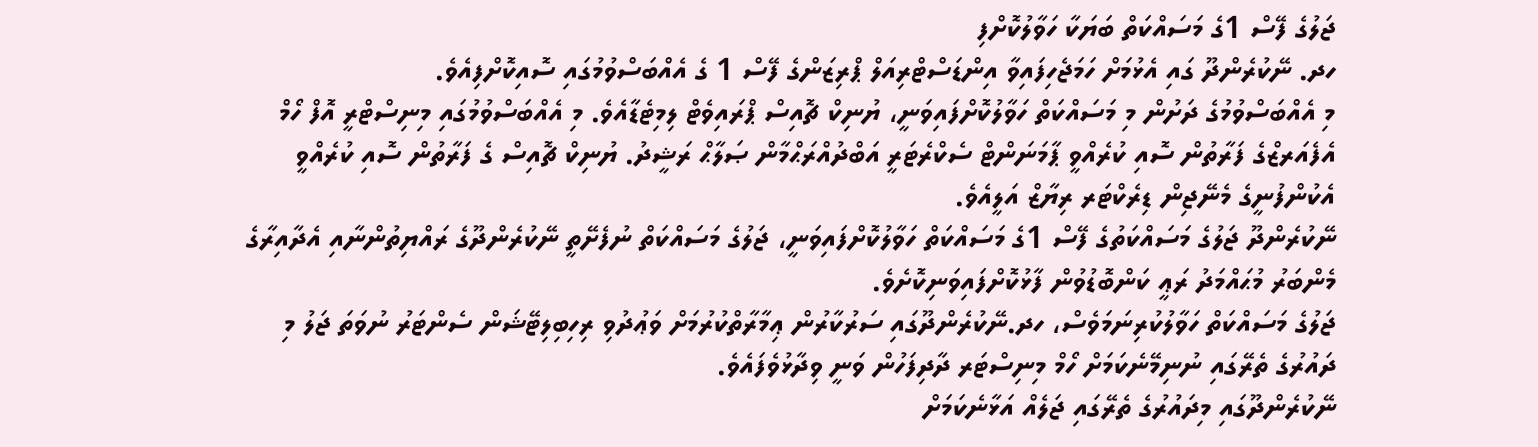ޖަލުގެ ފޭސް 1ގެ މަސައްކަތް ބަޔަކާ ހަވާލުކޮށްފި
ހދ. ނޭކުރެންދޫ ގައި އެޅުމަށް ހަމަޖެހިފައިވާ އިންޑަސްޓްރިއަލް ޕްރިޒަންގެ ފޭސް 1 ގެ އެއްބަސްވުމުގައި ސޮއިކޮށްފިއެވެ.
މި އެއްބަސްވުމުގެ ދަށުން މި މަސައްކަތް ހަވާލުކޮށްފައިވަނީ، ޔުނިކް ޗޮއިސް ޕްރައިވެޓް ލިމިޓެޑާއެވެ. މި އެއްބަސްވުމުގައި މިނިސްޓްރީ އޮފް ހޯމް އެފެއަރޒްގެ ފަރާތުން ސޮއި ކުރެއްވީ ޕާމަނަންޓް ސެކްރެޓަރީ އަބްދުއްރަޙްމާން ޞަލާޙް ރަޝީދު. ޔުނިކް ޗޮއިސް ގެ ފަރާތުން ސޮއި ކުރެއްވީ އެކުންފުނީގެ މެނޭޖިން ޑިރެކްޓަރ ރިޔާޒް އަލީއެވެ.
ނޭކުރެންދޫ ޖަލުގެ މަސައްކަތުގެ ފޭސް 1ގެ މަސައްކަތް ހަވާލުކޮށްފައިވަނީ، ޖަލުގެ މަސައްކަތް ނުފެށޭތީ ނޭކުރެންދޫގެ ރައްޔިތުންނާއި އެދާއިރާގެ މެންބަރު މުޙައްމަދު ރަޢީ ކަންބޮޑުވުން ފާޅުކޮށްފައިވަނިކޮށެވެ.
ޖަލުގެ މަސައްކަތް ހަވާލުކުރިނަމަވެސް، ހދ.ނޭކުރެންދޫގައި ސަރުކާރުން ޢިމާރާތްކުރުމަށް ވަޢުދުވި ރިހިބިލިޓޭޝަން ސެންޓަރު ނުވަތަ ޖަލު މި ދައުރުގެ ތެރޭގައި ނުނިމޭނެކަމަށް ހޯމް މިނިސްޓަރ ދާދިފަހުން ވަނީ ވިދާޅުވެފައެވެ.
ނޭކުރެންދޫގައި މިދައުރުގެ ތެރޭގައި ޖަލެއް އަޅާނެކަމަށް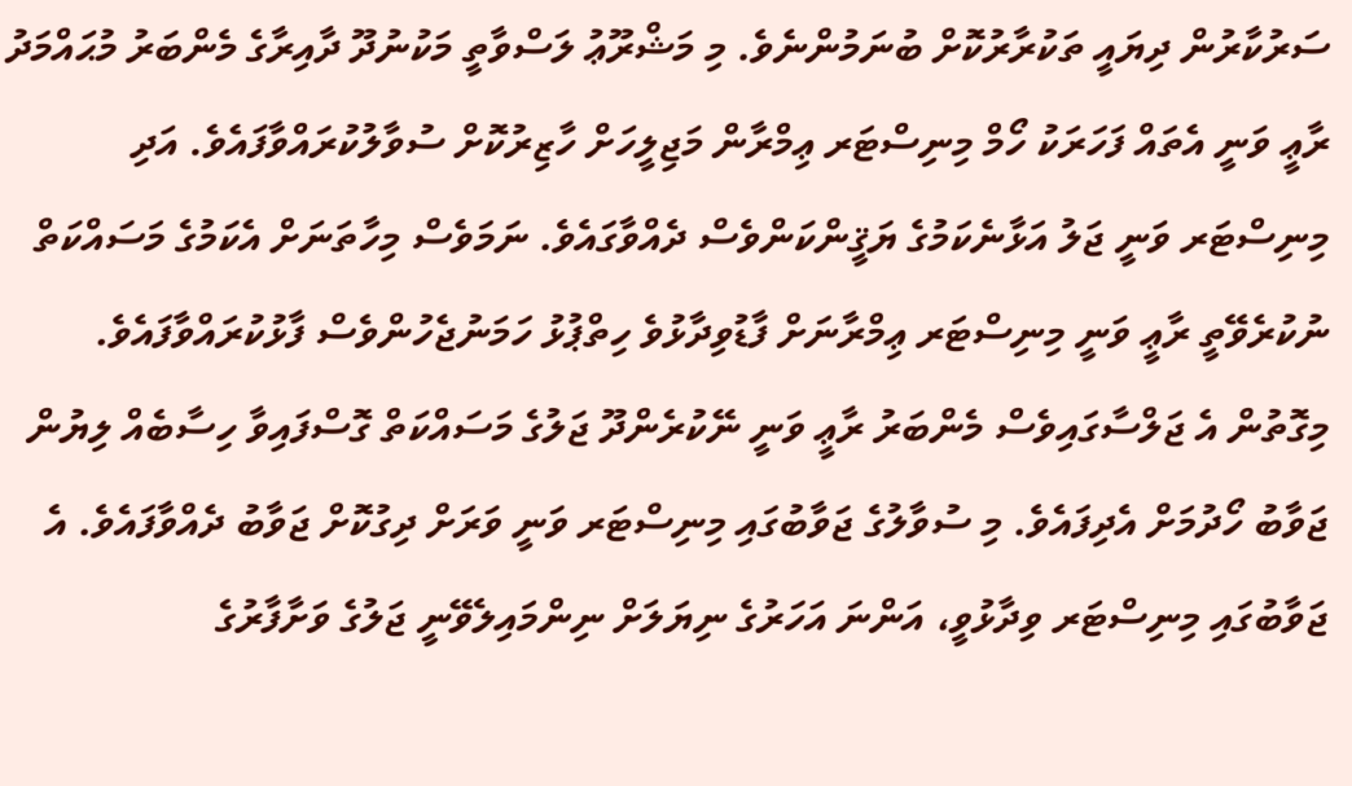ސަރުކާރުން ދިޔައީ ތަކުރާރުކޮށް ބުނަމުންނެވެ. މި މަޝްރޫޢު ލަސްވާތީ މަކުނުދޫ ދާއިރާގެ މެންބަރު މުޙައްމަދު ރާޢީ ވަނީ އެތައް ފަހަރަކު ހޯމް މިނިސްޓަރ ޢިމްރާން މަޖިލީހަށް ހާޒިރުކޮށް ސުވާލުކުރައްވާފައެވެ. އަދި މިނިސްޓަރ ވަނީ ޖަލު އަޅާނެކަމުގެ ޔަޤީންކަންވެސް ދެއްވާގައެވެ. ނަމަވެސް މިހާތަނަށް އެކަމުގެ މަސައްކަތް ނުކުރެވޭތީ ރާޢީ ވަނީ މިނިސްޓަރ ޢިމްރާނަށް ފާޑުވިދާޅުވެ ހިތްޕުޅު ހަމަނުޖެހުންވެސް ފާޅުކުރައްވާފައެވެ.
މިގޮތުން އެ ޖަލްސާގައިވެސް މެންބަރު ރާޢީ ވަނީ ނޭކުރެންދޫ ޖަލުގެ މަސައްކަތް ގޮސްފައިވާ ހިސާބެއް ލިޔުން ޖަވާބު ހޯދުމަށް އެދިފައެވެ. މި ސުވާލުގެ ޖަވާބުގައި މިނިސްޓަރ ވަނީ ވަރަށް ދިގުކޮށް ޖަވާބު ދެއްވާފައެވެ. އެ ޖަވާބުގައި މިނިސްޓަރ ވިދާޅުވީ، އަންނަ އަހަރުގެ ނިޔަލަށް ނިންމައިލެވޭނީ ޖަލުގެ ވަށާފާރުގެ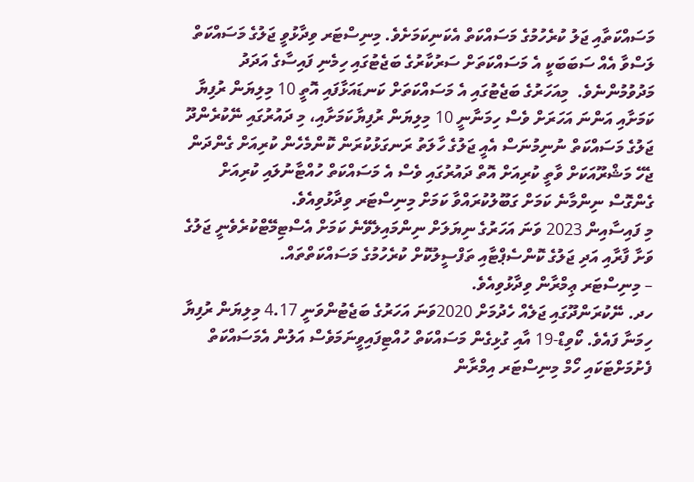މަސައްކަތާއި ޖަލު ކުރެހުމުގެ މަސައްކަތް އެކަނިކަމަށެވެ. މިނިސްޓަރ ވިދާޅުވީ ޖަލުގެ މަސައްކަތް ލަސްވާ އެއް ސަބަބަކީ އެ މަސައްކަތަށް ސަރުކާރުގެ ބަޖެޓުގައި ހިމެނި ފައިސާގެ އަދަދު މަދުވުމުންނެވެ.  މިއަހަރުގެ ބަޖެޓުގައި އެ މަސައްކަތަށް ކަނޑައަޅާފައި އޮތީ 10 މިލިޔަން ރުފިޔާ ކަމަށާއި އަންނަ އަހަރަށް ވެސް ހިމަނާނީ 10 މިލިޔަން ރުފިޔާކަމަށާއި، މި ދައުރުގައި ނޭކުރެންދޫ ޖަލުގެ މަސައްކަތް ނުނިމުނަސް އެއީ ޖަލުގެ ހާލަތު ރަނގަޅުކުރަން ކޮންމެހެން ކުރިއަށް ގެންދަން ޖެހޭ މަޝްރޫއަކަށް ވާތީ ކުރިއަށް އޮތް ދައުރުގައި ވެސް އެ މަސައްކަތް ހުއްޓާނުލައި ކުރިއަށް ގެންގޮސް ނިންމާނެ ކަމަށް ގަބޫލުކުރައްވާ ކަމަށް މިނިސްޓަރ ވިދާޅުވިއެވެ.
މި ފައިސާއިން 2023 ވަނަ އަހަރުގެ ނިޔަލަށް ނިންމައިލެވޭނެ ކަމަށް އެސްޓިމޭޓްކުރެވެނީ ޖަލުގެ ވަށާ ފާރާއި އަދި ޖަލުގެ ކޮންސެޕްޓާއި ތަފްސީލުކޮށް ކުރެހުމުގެ މަސައްކަތްތައް.
– މިނިސްޓަރ ޢިމްރާން ވިދާޅުވިއެވެ.
ހދ. ނޭކުރަންދޫގައި ޖަލެއް ހެދުމަށް 2020ވަނަ އަހަރުގެ ބަޖެޓުންވަނީ 4.17 މިލިޔަން ރުފިޔާ ހިމަނާ ފައެވެ. ކޯވިޑް-19 އާއި ގުޅިގެން މަސައްކަތް ހުއްޓިފައިވީނަމަވެސް އަލުން އެމަސައްކަތް ފެށުމަށްޓަކައި ހޯމް މިނިސްޓަރ އިމްރާން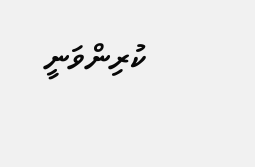ކުރިންވަނީ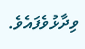ވިދާޅުވެފައެވެ.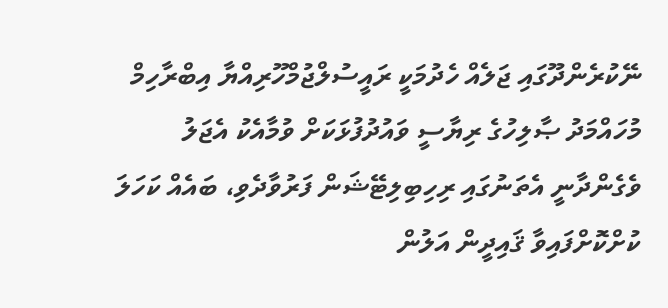ނޭކުރެންދޫގައި ޖަލެއް ހެދުމަކީ ރައީސުލްޖުމްހޫރިއްޔާ އިބްރާހިމް މުހައްމަދު ޞާލިހުގެ ރިޔާސީ ވައުދުފުޅަކަށް ވުމާއެކު އެޖަލު ވެގެންދާނީ އެތަނުގައި ރިހިބިލިޓޭޝަން ފަރުވާދެވި، ބައެއް ކަހަލަ ކުށްކޮށްފައިވާ ޤައިދީން އަލުން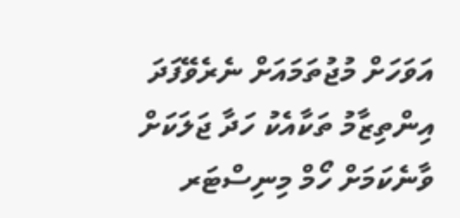އަވަހަށް މުޖުތަމައަށް ނެރެވޭފަދަ އިންތިޒާމު ތަކާއެކު ހަދާ ޖަލަކަށް ވާނެކަމަށް ހޯމް މިނިސްޓަރ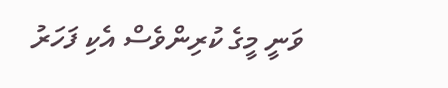ވަނީ މީގެ ކުރިންވެސް އެކި ފަހަރު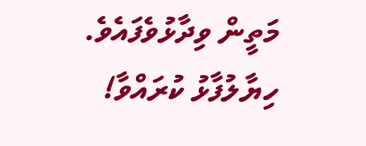މަތީން ވިދާޅުވެފައެވެ.
ހިޔާލުފާޅު ކުރައްވާ!